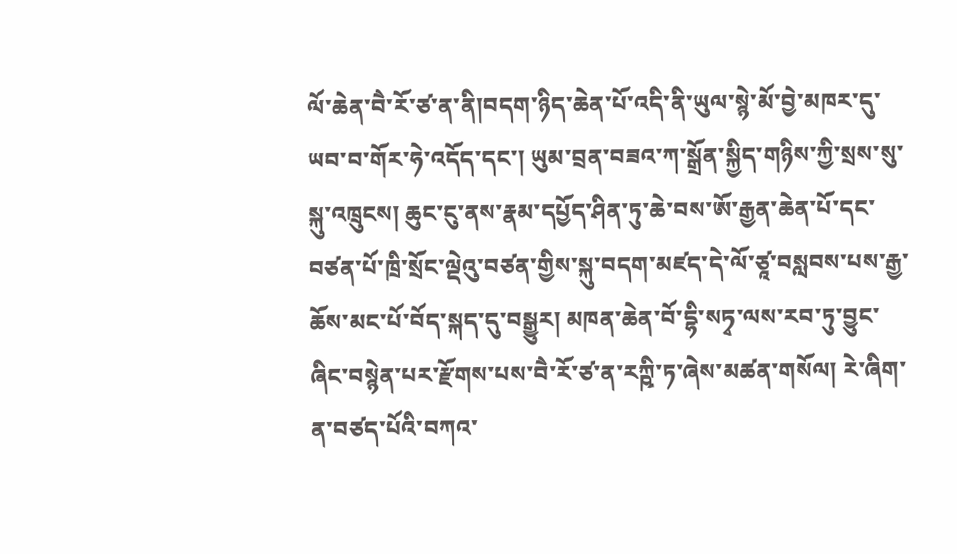ལོ་ཆེན་བཻ་རོ་ཙ་ན་ནི།བདག་ཉིད་ཆེན་པོ་འདི་ནི་ཡུལ་སྙེ་མོ་བྱེ་མཁར་དུ་ཡབ་བ་གོར་ཧེ་འདོད་དང་། ཡུམ་བྲན་བཟའ་ཀ་སྒྲོན་སྐྱིད་གཉིས་ཀྱི་སྲས་སུ་སྐུ་འཁྲུངས། ཆུང་ངུ་ནས་རྣམ་དཔྱོད་ཤིན་ཏུ་ཆེ་བས་ཨོ་རྒྱན་ཆེན་པོ་དང་བཙན་པོ་ཁྲི་སྲོང་ལྡེའུ་བཙན་གྱིས་སྐུ་བདག་མཛད་དེ་ལོ་ཙཱ་བསླབས་པས་རྒྱ་ཆོས་མང་པོ་བོད་སྐད་དུ་བསྒྱུར། མཁན་ཆེན་བོ་དྷི་སཏྭ་ལས་རབ་ཏུ་བྱུང་ཞིང་བསྙེན་པར་རྫོགས་པས་བཻ་རོ་ཙ་ན་རཀྵི་ཏ་ཞེས་མཚན་གསོལ། རེ་ཞིག་ན་བཙད་པོའི་བཀའ་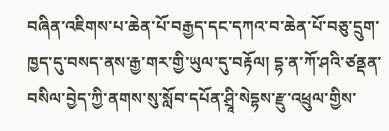བཞིན་འཇིགས་པ་ཆེན་པོ་བརྒྱད་དང་དཀའ་བ་ཆེན་པོ་བཅུ་དྲུག་ཁྱད་དུ་བསད་ནས་རྒྱ་གར་གྱི་ཡུལ་དུ་བརྟོལ། དྷ་ན་ཀོ་ཤའི་ཙནྡན་བསིལ་བྱེད་ཀྱི་ནགས་སུ་སློབ་དཔོན་ཤྲཱི་སེདྷས་རྫུ་འཕྲུལ་གྱིས་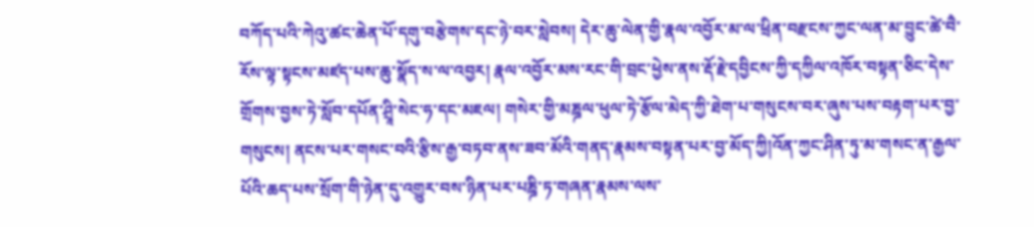བཀོད་པའི་ཀེའུ་ཚང་ཆེན་པོ་དགུ་བརྩེགས་དང་ཉེ་བར་སླེབས། དེར་ཆུ་ལེན་གྱི་རྣལ་འབྱོར་མ་ལ་ཕྲིན་བརྫངས་ཀྱང་ལན་མ་བྱུང་ཚེ་བཻ་རོས་ལྟ་སྟངས་མཛད་པས་ཆུ་སྣོད་ས་ལ་འབྱར། རྣལ་འབྱོར་མས་རང་གི་བྲང་ཕྱེས་ནས་རྡོ་རྗེ་དབྱིངས་ཀྱི་དཀྱིལ་འཁོར་བསྟན་ཅིང་དེས་གྲོགས་བྱས་ཏེ་སློབ་དཔོན་ཤྲཱི་སེང་ཧ་དང་མཇལ། གསེར་གྱི་མཎྜལ་ཕུལ་ཏེ་རྩོལ་མེད་ཀྱི་ཐེག་པ་གསུངས་བར་ཞུས་པས་བརྟག་པར་བྱ་གསུངས། ནངས་པར་གསང་བའི་རྩིས་རྒྱ་བཏབ་ནས་ཟབ་མོའི་གནད་རྣམས་བསྟན་པར་བྱ་མོད་ཀྱི།འོན་ཀྱང་ཤིན་ཏུ་མ་གསང་ན་རྒྱལ་པོའི་ཆད་པས་སྲོག་གི་ཉེན་དུ་འགྱུར་བས་ཉིན་པར་པཎྜི་ཏ་གཞན་རྣམས་ལས་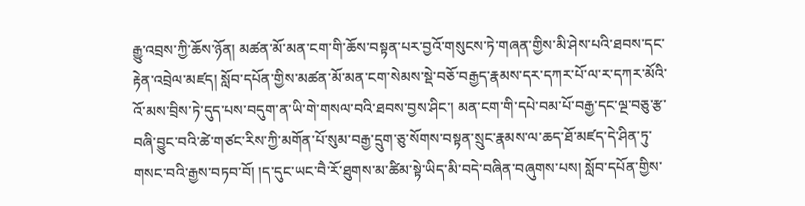རྒྱུ་འབྲས་ཀྱི་ཆོས་ཉོན། མཚན་མོ་མན་ངག་གི་ཆོས་བསྟན་པར་བྱའོ་གསུངས་ཏེ་གཞན་གྱིས་མི་ཤེས་པའི་ཐབས་དང་རྟེན་འབྲེལ་མཛད། སློབ་དཔོན་གྱིས་མཚན་མོ་མན་ངག་སེམས་སྡེ་བཅོ་བརྒྱད་རྣམས་དར་དཀར་པོ་ལ་ར་དཀར་མོའི་འོ་མས་བྲིས་ཏེ་དུད་པས་བདུག་ན་ཡི་གེ་གསལ་བའི་ཐབས་བྱས་ཤིང་། མན་ངག་གི་དཔེ་བམ་པོ་བརྒྱ་དང་ལྔ་བཅུ་རྩ་བཞི་བྱུང་བའི་ཚེ་གཙང་རིས་ཀྱི་མགོན་པོ་སུམ་བརྒྱ་དྲུག་ཅུ་སོགས་བསྟན་སྲུང་རྣམས་ལ་ཆད་ཐོ་མཛད་དེ་ཤིན་ཏུ་གསང་བའི་རྒྱས་བཏབ་བོ། །ད་དུང་ཡང་བཻ་རོ་ཐུགས་མ་ཚིམ་སྟེ་ཡིད་མི་བདེ་བཞིན་བཞུགས་པས། སློབ་དཔོན་གྱིས་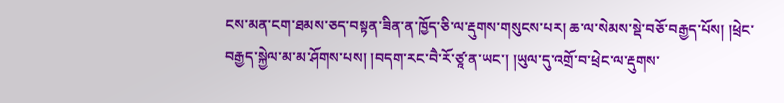ངས་མན་ངག་ཐམས་ཅད་བསྟན་ཟིན་ན་ཁྱོད་ཅི་ལ་རྡུགས་གསུངས་པར། ཆ་ལ་སེམས་སྡེ་བཅོ་བརྒྱད་པོས། །ཕྲེང་བརྒྱད་སྐྱེལ་མ་མ་ཤོགས་པས། །བདག་རང་བཻ་རོ་ཙཱ་ན་ཡང་། །ཡུལ་དུ་འགྲོ་བ་ཕྲེང་ལ་རྡུགས་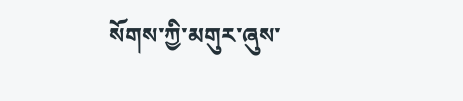སོགས་ཀྱི་མགུར་ཞུས་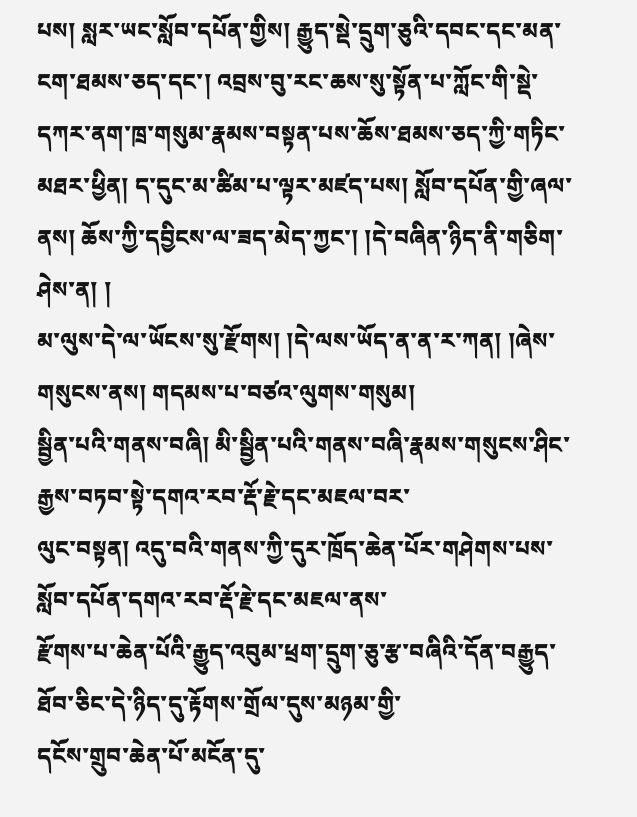པས། སླར་ཡང་སློབ་དཔོན་གྱིས། རྒྱུད་སྡེ་དྲུག་ཅུའི་དབང་དང་མན་ངག་ཐམས་ཅད་དང་། འབྲས་བུ་རང་ཆས་སུ་སྟོན་པ་ཀློང་གི་སྡེ་དཀར་ནག་ཁྲ་གསུམ་རྣམས་བསྟན་པས་ཆོས་ཐམས་ཅད་ཀྱི་གཏིང་མཐར་ཕྱིན། ད་དུང་མ་ཚིམ་པ་ལྟར་མཛད་པས། སློབ་དཔོན་གྱི་ཞལ་ནས། ཆོས་ཀྱི་དབྱིངས་ལ་ཟད་མེད་ཀྱང་། །དེ་བཞིན་ཉིད་ནི་གཅིག་ཤེས་ན། །
མ་ལུས་དེ་ལ་ཡོངས་སུ་རྫོགས། །དེ་ལས་ཡོད་ན་ན་ར་ཀན། །ཞེས་གསུངས་ནས། གདམས་པ་བཙའ་ལུགས་གསུམ།
སྦྱིན་པའི་གནས་བཞི། མི་སྦྱིན་པའི་གནས་བཞི་རྣམས་གསུངས་ཤིང་རྒྱས་བཏབ་སྟེ་དགའ་རབ་རྡོ་རྗེ་དང་མཇལ་བར་
ལུང་བསྟན། འདུ་བའི་གནས་ཀྱི་དུར་ཁྲོད་ཆེན་པོར་གཤེགས་པས་སློབ་དཔོན་དགའ་རབ་རྡོ་རྗེ་དང་མཇལ་ནས་
རྫོགས་པ་ཆེན་པོའི་རྒྱུད་འབུམ་ཕྲག་དྲུག་ཅུ་རྩ་བཞིའི་དོན་བརྒྱུད་ཐོབ་ཅིང་དེ་ཉིད་དུ་རྟོགས་གྲོལ་དུས་མཉམ་གྱི་
དངོས་གྲུབ་ཆེན་པོ་མངོན་དུ་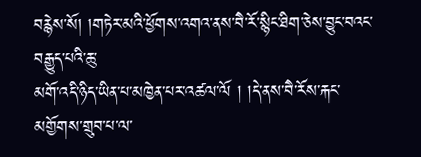བརྙེས་སོ། །གཏེར་མའི་ཕྱོགས་འགའ་ནས་བཻ་རོ་སྙིང་ཐིག་ཅེས་བྱུང་བའང་བརྒྱུད་པའི་ཆུ་
མགོ་འདི་ཉིད་ཡིན་པ་མཁྱེན་པར་འཚལ་ལོ ། །དེ་ནས་བཻ་རོས་རྐང་མགྱོགས་གྲུབ་པ་ལ་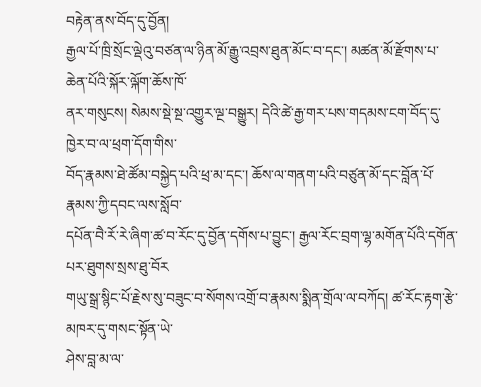བརྟེན་ནས་བོད་དུ་བྱོན།
རྒྱལ་པོ་ཁྲི་སྲོང་ལྡེའུ་བཙན་ལ་ཉིན་མོ་རྒྱུ་འབྲས་ཐུན་མོང་བ་དང་། མཚན་མོ་རྫོགས་པ་ཆེན་པོའི་སྐོར་ལྐོག་ཆོས་ཁོ་
ནར་གསུངས། སེམས་སྡེ་སྔ་འགྱུར་ལྔ་བསྒྱུར། དེའི་ཚེ་རྒྱ་གར་པས་གདམས་ངག་བོད་དུ་ཁྱེར་བ་ལ་ཕྲག་དོག་གིས་
བོད་རྣམས་ཐེ་ཚོམ་བསྐྱེད་པའི་ཕྲ་མ་དང་། ཆོས་ལ་གནག་པའི་བཙུན་མོ་དང་བློན་པོ་རྣམས་ཀྱི་དབང་ལས་སློབ་
དཔོན་བཻ་རོ་རེ་ཞིག་ཚ་བ་རོང་དུ་བྱོན་དགོས་པ་བྱུང་། རྒྱལ་རོང་བྲག་ལྷ་མགོན་པོའི་དགོན་པར་ཐུགས་སྲས་ཐུ་བོར
གཡུ་སྒྲ་སྙིང་པོ་རྗེས་སུ་བཟུང་བ་སོགས་འགྲོ་བ་རྣམས་སྨིན་གྲོལ་ལ་བཀོད། ཚ་རོང་རྟག་རྩེ་མཁར་དུ་གསང་སྟོན་ཡེ་
ཤེས་བླ་མ་ལ་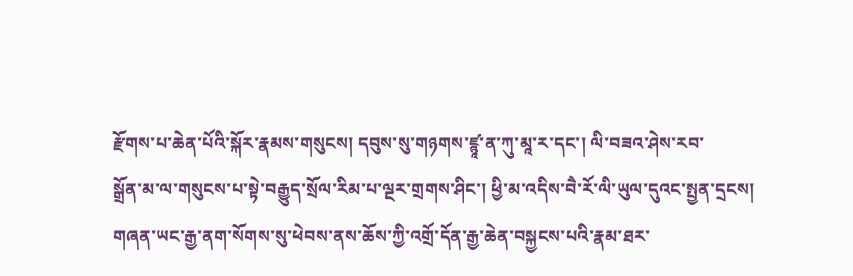རྫོགས་པ་ཆེན་པོའི་སྐོར་རྣམས་གསུངས། དབུས་སུ་གཉགས་ཛྙཱ་ན་ཀུ་མཱ་ར་དང་། ལི་བཟའ་ཤེས་རབ་
སྒྲོན་མ་ལ་གསུངས་པ་སྟེ་བརྒྱུད་སྲོལ་རིམ་པ་ལྔར་གྲགས་ཤིང་། ཕྱི་མ་འདིས་བཻ་རོ་ལི་ཡུལ་དུའང་སྤྱན་དྲངས།
གཞན་ཡང་རྒྱ་ནག་སོགས་སུ་ཕེབས་ནས་ཆོས་ཀྱི་འགྲོ་དོན་རྒྱ་ཆེན་བསྐྱངས་པའི་རྣམ་ཐར་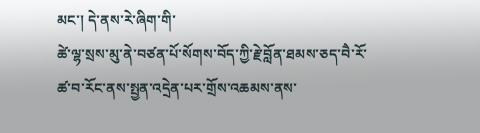མང་། དེ་ནས་རེ་ཞིག་གི་
ཚེ་ལྷ་སྲས་མུ་ནེ་བཙན་པོ་སོགས་བོད་ཀྱི་རྗེ་བློན་ཐམས་ཅད་བཻ་རོ་ཚ་བ་རོང་ནས་སྤྱན་འདྲེན་པར་གྲོས་འཆམས་ནས་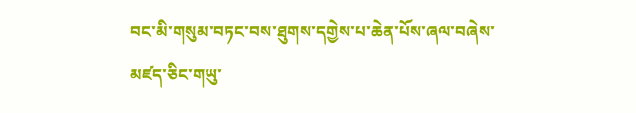བང་མི་གསུམ་བཏང་བས་ཐུགས་དགྱེས་པ་ཆེན་པོས་ཞལ་བཞེས་མཛད་ཅིང་གཡུ་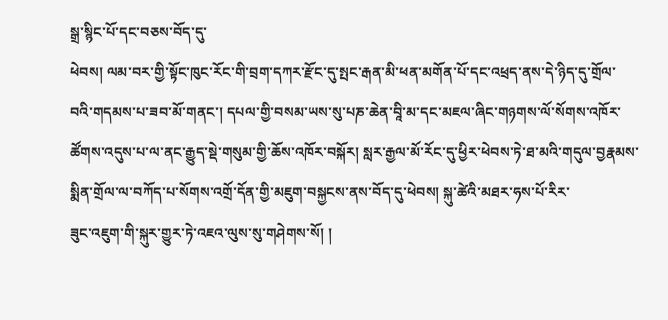སྒྲ་སྙིང་པོ་དང་བཅས་བོད་དུ་
ཕེབས། ལམ་བར་གྱི་སྟོང་ཁུང་རོང་གི་བྲག་དཀར་རྫོང་དུ་སྤང་རྒན་མི་ཕན་མགོན་པོ་དང་འཕྲད་ནས་དེ་ཉིད་དུ་གྲོལ་
བའི་གདམས་པ་ཟབ་མོ་གནང་། དཔལ་གྱི་བསམ་ཡས་སུ་པཎ་ཆེན་བཱི་མ་དང་མཇལ་ཞིང་གཉགས་ལོ་སོགས་འཁོར་
ཚོགས་འདུས་པ་ལ་ནང་རྒྱུད་སྡེ་གསུམ་གྱི་ཆོས་འཁོར་བསྐོར། སླར་རྒྱལ་མོ་རོང་དུ་ཕྱིར་ཕེབས་ཏེ་ཐ་མའི་གདུལ་བྱརྣམས་
སྨིན་གྲོལ་ལ་བཀོད་པ་སོགས་འགྲོ་དོན་གྱི་མཇུག་བསྐྱངས་ནས་བོད་དུ་ཕེབས། སྐུ་ཚེའི་མཐར་ཧས་པོ་རིར་
ཟུང་འཇུག་གི་སྐུར་གྱུར་ཏེ་འཇའ་ལུས་སུ་གཤེགས་སོ། །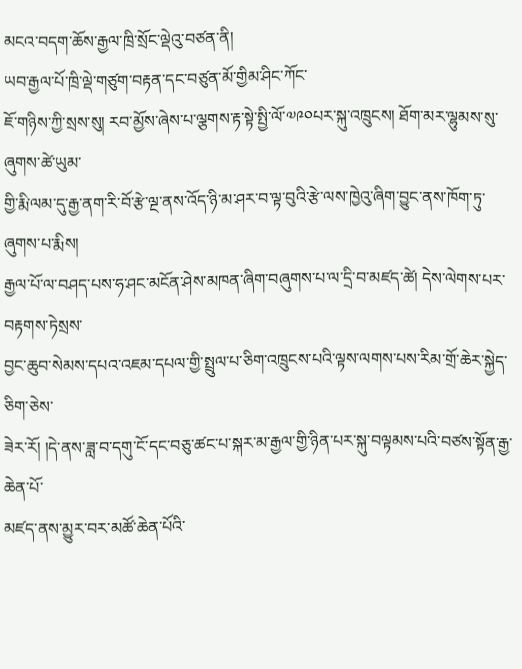མངའ་བདག་ཆོས་རྒྱལ་ཁྲི་སྲོང་ལྡེའུ་བཙན་ནི།
ཡབ་རྒྱལ་པོ་ཁྲི་ལྡེ་གཙུག་བརྟན་དང་བཙུན་མོ་གྱིམ་ཤིང་ཀོང་
ཇོ་གཉིས་ཀྱི་སྲས་སུ། རབ་མྱོས་ཞེས་པ་ལྕགས་རྟ་སྟེ་སྤྱི་ལོ་༧༩༠པར་སྐུ་འཁྲུངས། ཐོག་མར་ལྷུམས་སུ་ཞུགས་ཚེ་ཡུམ་
གྱི་རྨི་ལམ་དུ་རྒྱ་ནག་རི་བོ་རྩེ་ལྔ་ནས་འོད་ཉི་མ་ཤར་བ་ལྟ་བུའི་རྩེ་ལས་ཁྱེའུ་ཞིག་བྱུང་ནས་ཁོག་ཏུ་ཞུགས་པ་རྨིས།
རྒྱལ་པོ་ལ་བཤད་པས་ཧ་ཤང་མངོན་ཤེས་མཁན་ཞིག་བཞུགས་པ་ལ་དྲི་བ་མཛད་ཚེ། དེས་ལེགས་པར་བརྟགས་ཏེསྲས་
བྱང་ཆུབ་སེམས་དཔའ་འཇམ་དཔལ་གྱི་སྤྲུལ་པ་ཅིག་འཁྲུངས་པའི་ལྟས་ལགས་པས་རིམ་གྲོ་ཆེར་སྐྱེད་ཅིག་ཅེས་
ཟེར་རོ། །དེ་ནས་ཟླ་བ་དགུ་ངོ་དང་བཅུ་ཚང་པ་སྐར་མ་རྒྱལ་གྱི་ཉིན་པར་སྐུ་བལྟམས་པའི་བཙས་སྟོན་རྒྱ་ཆེན་པོ་
མཛད་ནས་མྱུར་བར་མཚོ་ཆེན་པོའི་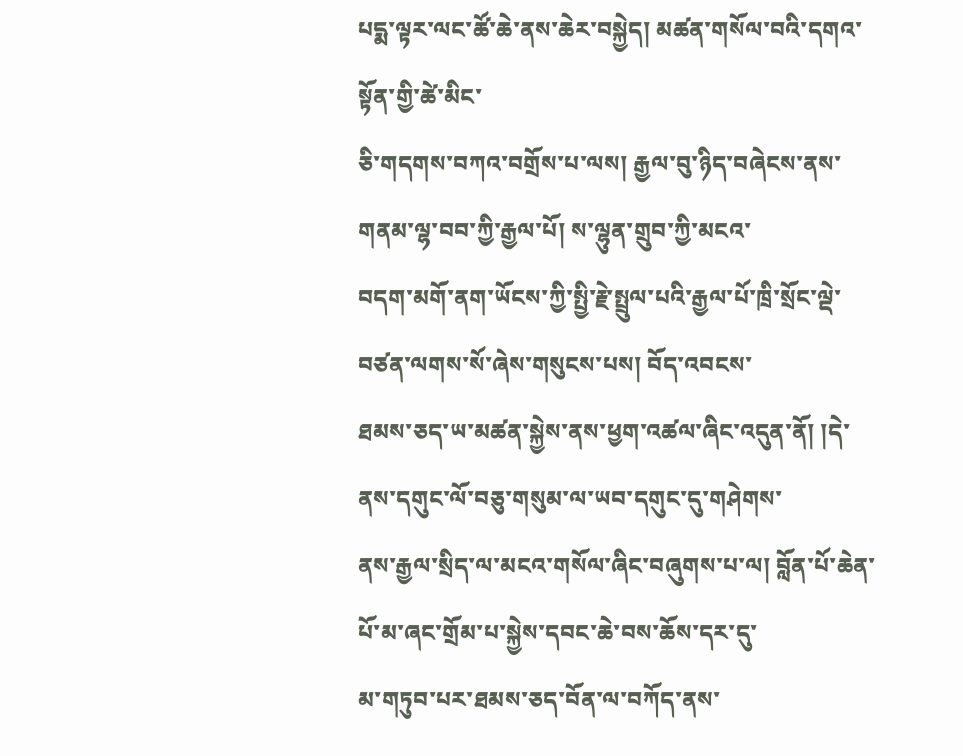པདྨ་ལྟར་ལང་ཚོ་ཆེ་ནས་ཆེར་བསྐྱེད། མཚན་གསོལ་བའི་དགའ་སྟོན་གྱི་ཚེ་མིང་
ཅི་གདགས་བཀའ་བགྲོས་པ་ལས། རྒྱལ་བུ་ཉིད་བཞེངས་ནས་གནམ་ལྷ་བབ་ཀྱི་རྒྱལ་པོ། ས་ལྷུན་གྲུབ་ཀྱི་མངའ་
བདག་མགོ་ནག་ཡོངས་ཀྱི་སྤྱི་རྗེ་སྤྲུལ་པའི་རྒྱལ་པོ་ཁྲི་སྲོང་ལྡེ་བཙན་ལགས་སོ་ཞེས་གསུངས་པས། བོད་འབངས་
ཐམས་ཅད་ཡ་མཚན་སྐྱེས་ནས་ཕྱག་འཚལ་ཞིང་འདུན་ནོ། །དེ་ནས་དགུང་ལོ་བཅུ་གསུམ་ལ་ཡབ་དགུང་དུ་གཤེགས་
ནས་རྒྱལ་སྲིད་ལ་མངའ་གསོལ་ཞིང་བཞུགས་པ་ལ། བློན་པོ་ཆེན་པོ་མ་ཞང་གྲོམ་པ་སྐྱེས་དབང་ཆེ་བས་ཆོས་དར་དུ་
མ་གཏུབ་པར་ཐམས་ཅད་བོན་ལ་བཀོད་ནས་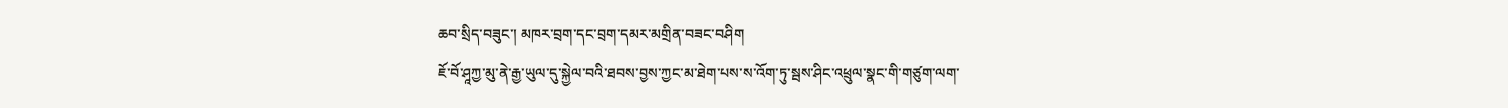ཆབ་སྲིད་བཟུང་། མཁར་བྲག་དང་བྲག་དམར་མགྲིན་བཟང་བཤིག
ཇོ་བོ་ཤཱཀྱ་མུ་ནེ་རྒྱ་ཡུལ་དུ་སྐྱེལ་བའི་ཐབས་བྱས་ཀྱང་མ་ཐེག་པས་ས་འོག་ཏུ་སྦས་ཤིང་འཕྲུལ་སྣང་གི་གཙུག་ལག་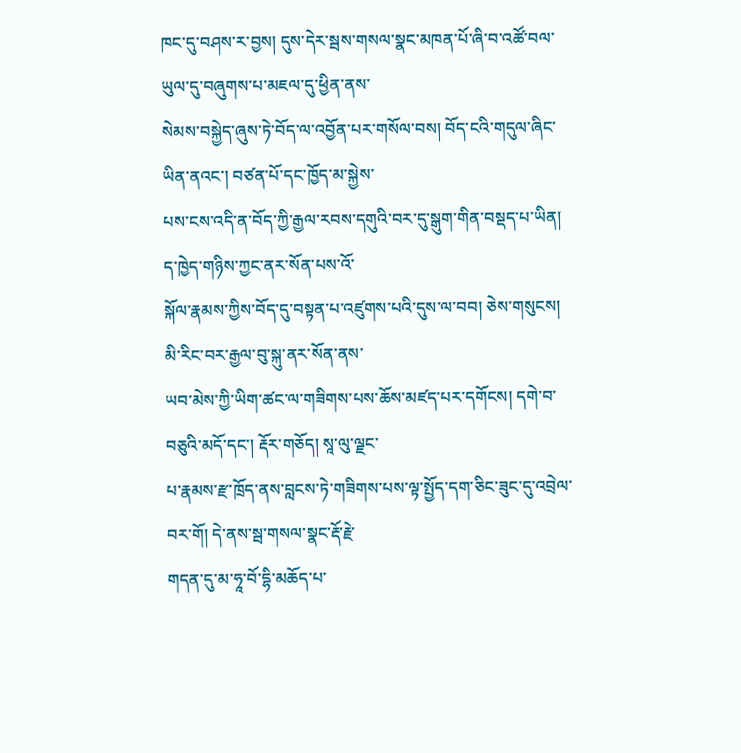ཁང་དུ་བཤས་ར་བྱས། དུས་དེར་སྦས་གསལ་སྣང་མཁན་པོ་ཞི་བ་འཚོ་བལ་ཡུལ་དུ་བཞུགས་པ་མཇལ་དུ་ཕྱིན་ནས་
སེམས་བསྐྱེད་ཞུས་ཏེ་བོད་ལ་འབྱོན་པར་གསོལ་བས། བོད་ངའི་གདུལ་ཞིང་ཡིན་ནའང་། བཙན་པོ་དང་ཁྱོད་མ་སྐྱེས་
པས་ངས་འདི་ན་བོད་ཀྱི་རྒྱལ་རབས་དགུའི་བར་དུ་སྒུག་གིན་བསྡད་པ་ཡིན། ད་ཁྱེད་གཉིས་ཀྱང་ནར་སོན་པས་འོ་
སྐོལ་རྣམས་ཀྱིས་བོད་དུ་བསྟན་པ་འཛུགས་པའི་དུས་ལ་བབ། ཅེས་གསུངས། མི་རིང་བར་རྒྱལ་བུ་སྐུ་ནར་སོན་ནས་
ཡབ་མེས་ཀྱི་ཡིག་ཚང་ལ་གཟིགས་པས་ཆོས་མཛད་པར་དགོངས། དགེ་བ་བཅུའི་མདོ་དང་། རྡོར་གཅོད། སཱ་ལུ་ལྗང་
པ་རྣམས་རྫ་ཁྲོད་ནས་བླངས་ཏེ་གཟིགས་པས་ལྟ་སྤྱོད་དག་ཅིང་ཟུང་དུ་འབྲེལ་བར་གོ། དེ་ནས་སྦ་གསལ་སྣང་རྡོ་རྗེ་
གདན་དུ་མ་ཧཱ་བོ་དྷི་མཆོད་པ་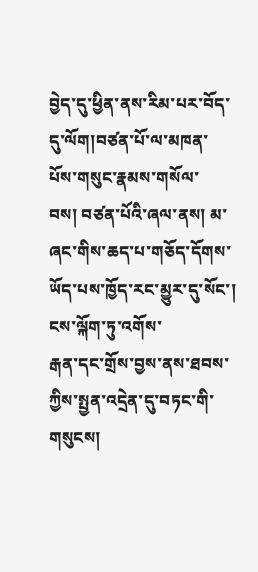བྱེད་དུ་ཕྱིན་ནས་རིམ་པར་བོད་དུ་ལོག།བཙན་པོ་ལ་མཁན་པོས་གསུང་རྣམས་གསོལ་
བས། བཙན་པོའི་ཞལ་ནས། མ་ཞང་གིས་ཆད་པ་གཅོད་དོགས་ཡོད་པས་ཁྱོད་རང་མྱུར་དུ་སོང་། ངས་ལྐོག་ཏུ་འགོས་
རྒན་དང་གྲོས་བྱས་ནས་ཐབས་ཀྱིས་སྤྱན་འདྲེན་དུ་བཏང་གི་གསུངས།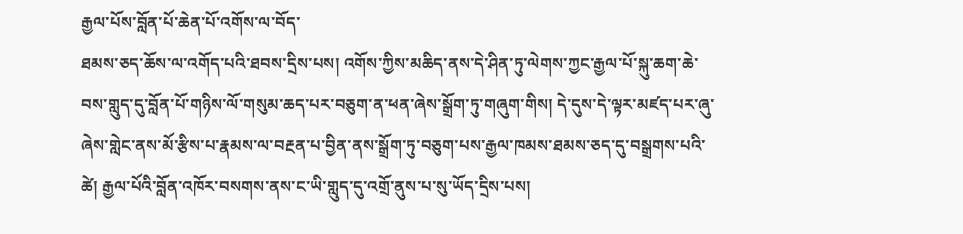རྒྱལ་པོས་བློན་པོ་ཆེན་པོ་འགོས་ལ་བོད་
ཐམས་ཅད་ཆོས་ལ་འགོད་པའི་ཐབས་དྲིས་པས། འགོས་ཀྱིས་མཆིད་ནས་དེ་ཤིན་ཏུ་ལེགས་ཀྱང་རྒྱལ་པོ་སྐུ་ཆག་ཆེ་
བས་གླུད་དུ་བློན་པོ་གཉིས་ལོ་གསུམ་ཆད་པར་བཅུག་ན་ཕན་ཞེས་སྒྲོག་ཏུ་གཞུག་གིས། དེ་དུས་དེ་ལྟར་མཛད་པར་ཞུ་
ཞེས་གླེང་ནས་མོ་རྩིས་པ་རྣམས་ལ་བརྔན་པ་བྱིན་ནས་སྒྲོག་ཏུ་བཅུག་པས་རྒྱལ་ཁམས་ཐམས་ཅད་དུ་བསྒྲགས་པའི་
ཚེ། རྒྱལ་པོའི་བློན་འཁོར་བསགས་ནས་ང་ཡི་གླུད་དུ་འགྲོ་ནུས་པ་སུ་ཡོད་དྲིས་པས།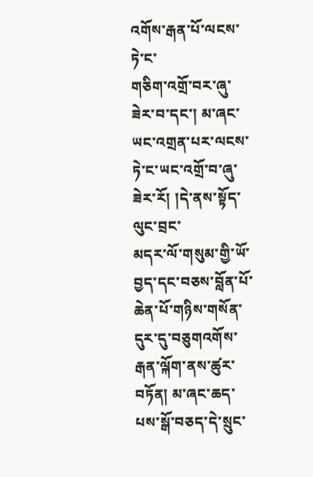འགོས་རྒན་པོ་ལངས་ཏེ་ང་
གཅིག་འགྲོ་བར་ཞུ་ཟེར་བ་དང་། མ་ཞང་ཡང་འགྲན་པར་ལངས་ཏེ་ང་ཡང་འགྲོ་བ་ཞུ་ཟེར་རོ། །དེ་ནས་སྟོད་ལུང་བྲང་
མདར་ལོ་གསུམ་གྱི་ཡོ་བྱད་དང་བཅས་བློན་པོ་ཆེན་པོ་གཉིས་གསོན་དུར་དུ་བཅུགའགོས་རྒན་ལྐོག་ནས་ཚུར་
བཏོན། མ་ཞང་ཆད་པས་སྒོ་བཅད་དེ་སྲུང་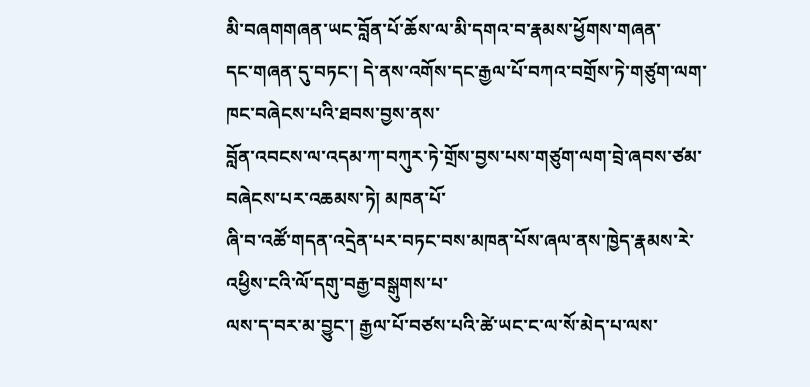མི་བཞགགཞན་ཡང་བློན་པོ་ཆོས་ལ་མི་དགའ་བ་རྣམས་ཕྱོགས་གཞན་
དང་གཞན་དུ་བཏང་། དེ་ནས་འགོས་དང་རྒྱལ་པོ་བཀའ་བགྲོས་ཏེ་གཙུག་ལག་ཁང་བཞེངས་པའི་ཐབས་བྱས་ནས་
བློན་འབངས་ལ་འདམ་ཀ་བཀུར་ཏེ་གྲོས་བྱས་པས་གཙུག་ལག་བྲེ་ཞབས་ཙམ་བཞེངས་པར་འཆམས་ཏེ། མཁན་པོ་
ཞི་བ་འཚོ་གདན་འདྲེན་པར་བཏང་བས་མཁན་པོས་ཞལ་ནས་ཁྱེད་རྣམས་རེ་འཕྱིས་ངའི་ལོ་དགུ་བརྒྱ་བསྒུགས་པ་
ལས་ད་བར་མ་བྱུང་། རྒྱལ་པོ་བཙས་པའི་ཚེ་ཡང་ང་ལ་སོ་མེད་པ་ལས་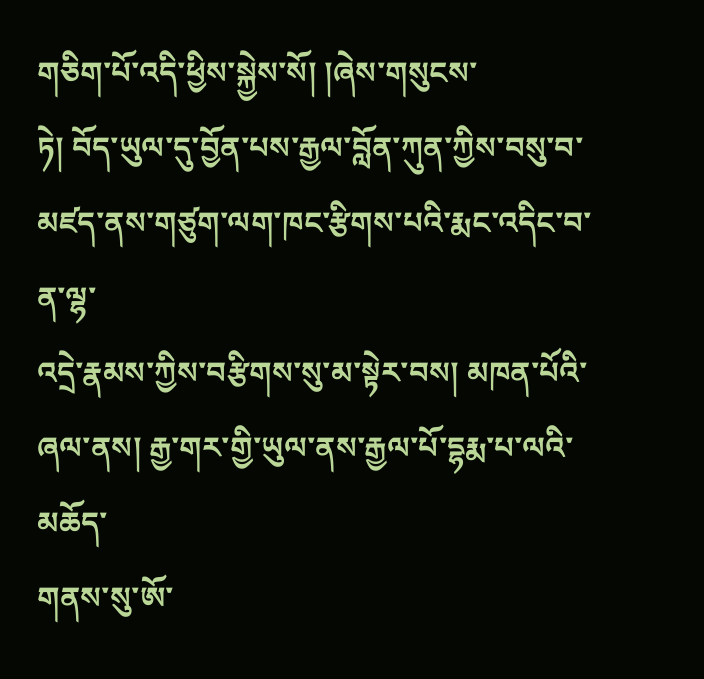གཅིག་པོ་འདི་ཕྱིས་སྐྱེས་སོ། །ཞེས་གསུངས་
ཏེ། བོད་ཡུལ་དུ་བྱོན་པས་རྒྱལ་བློན་ཀུན་ཀྱིས་བསུ་བ་མཛད་ནས་གཙུག་ལག་ཁང་རྩིགས་པའི་རྨང་འདིང་བ་ན་ལྷ་
འདྲེ་རྣམས་ཀྱིས་བརྩིགས་སུ་མ་སྟེར་བས། མཁན་པོའི་ཞལ་ནས། རྒྱ་གར་གྱི་ཡུལ་ནས་རྒྱལ་པོ་དྷརྨ་པ་ལའི་མཆོད་
གནས་སུ་ཨོ་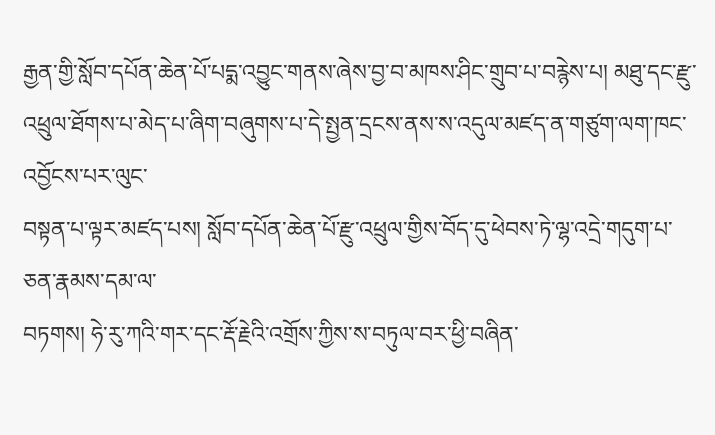རྒྱན་གྱི་སློབ་དཔོན་ཆེན་པོ་པདྨ་འབྱུང་གནས་ཞེས་བྱ་བ་མཁས་ཤིང་གྲུབ་པ་བརྙེས་པ། མཐུ་དང་རྫུ་
འཕྲུལ་ཐོགས་པ་མེད་པ་ཞིག་བཞུགས་པ་དེ་སྤྱན་དྲངས་ནས་ས་འདུལ་མཛད་ན་གཙུག་ལག་ཁང་འབྱོངས་པར་ལུང་
བསྟན་པ་ལྟར་མཛད་པས། སློབ་དཔོན་ཆེན་པོ་རྫུ་འཕྲུལ་གྱིས་བོད་དུ་ཕེབས་ཏེ་ལྷ་འདྲེ་གདུག་པ་ཅན་རྣམས་དམ་ལ་
བཏགས། ཧེ་རུ་ཀའི་གར་དང་རྡོ་རྗེའི་འགྲོས་ཀྱིས་ས་བཏུལ་བར་ཕྱི་བཞིན་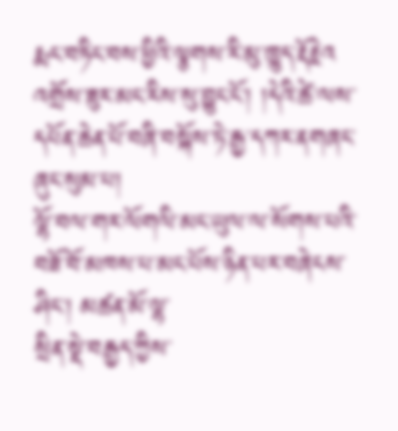རྨང་བཏིང་བས་ཕྱིའི་ལྕགས་རི་མུ་ཁྱུད་རྡོརྗེའ
འགྲོས་ཟུར་མང་རིས་སུ་བྱུང་ངོ་། །དེའི་ཚེ་ལས་དཔོན་ཆེན་པོ་བཞི་བསྐོས་ཏེ་རྒྱ་དཀར་ནགཞང་ཞུང་སུམ་པ།
ལྷོ་བལ་གར་ལོགལི་མང་ཡུལ་ལ་སོགས་པའི་བཟོ་བོ་མཁས་པ་མང་པོས་ཉིན་པར་བཞེངས་ཤིང་། མཚན་མོ་ལྷ་
སྲིན་སྡེ་བརྒྱད་ཀྱིས་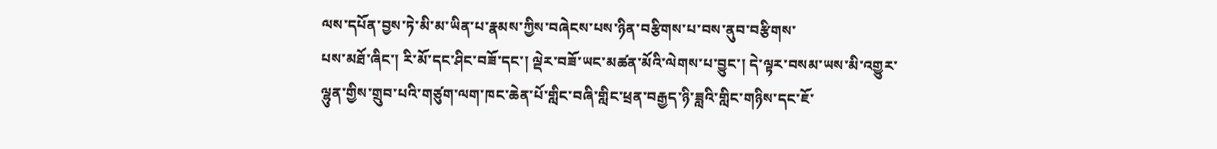ལས་དཔོན་བྱས་ཏེ་མི་མ་ཡིན་པ་རྣམས་ཀྱིས་བཞེངས་པས་ཉིན་བརྩིགས་པ་བས་ནུབ་བརྩིགས་
པས་མཐོ་ཞིང་། རི་མོ་དང་ཤིང་བཟོ་དང་། ལྡེར་བཟོ་ཡང་མཚན་མོའི་ལེགས་པ་བྱུང་། དེ་ལྟར་བསམ་ཡས་མི་འགྱུར་
ལྷུན་གྱིས་གྲུབ་པའི་གཙུག་ལག་ཁང་ཆེན་པོ་གླིང་བཞི་གླིང་ཕྲན་བརྒྱད་ཉི་ཟླའི་གླིང་གཉིས་དང་ཇོ་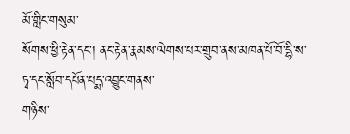མོ་གླིང་གསུམ་
སོགས་ཕྱི་རྟེན་དང་། ནང་རྟེན་རྣམས་ལེགས་པར་གྲུབ་ནས་མཁན་པོ་བོ་དྷི་ས་ཏྭ་དང་སློབ་དཔོན་པདྨ་འབྱུང་གནས་
གཉིས་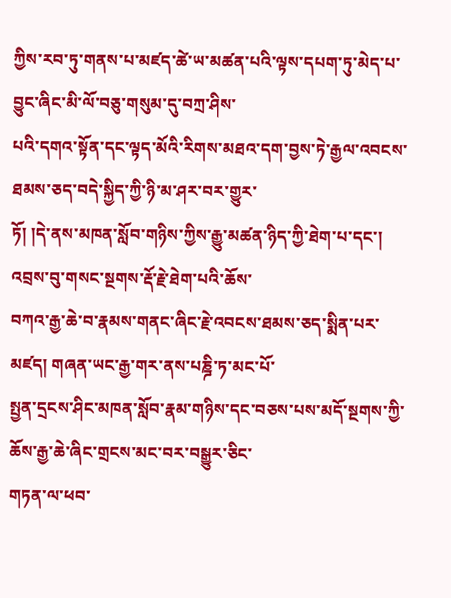ཀྱིས་རབ་ཏུ་གནས་པ་མཛད་ཚེ་ཡ་མཚན་པའི་ལྟས་དཔག་ཏུ་མེད་པ་བྱུང་ཞིང་མི་ལོ་བཅུ་གསུམ་དུ་བཀྲ་ཤིས་
པའི་དགའ་སྟོན་དང་ལྟད་མོའི་རིགས་མཐའ་དག་བྱས་ཏེ་རྒྱལ་འབངས་ཐམས་ཅད་བདེ་སྐྱིད་ཀྱི་ཉི་མ་ཤར་བར་གྱུར་
ཏོ། །དེ་ནས་མཁན་སློབ་གཉིས་ཀྱིས་རྒྱུ་མཚན་ཉིད་ཀྱི་ཐེག་པ་དང་། འབྲས་བུ་གསང་སྔགས་རྡོ་རྗེ་ཐེག་པའི་ཆོས་
བཀའ་རྒྱ་ཆེ་བ་རྣམས་གནང་ཞིང་རྗེ་འབངས་ཐམས་ཅད་སྨིན་པར་མཛད། གཞན་ཡང་རྒྱ་གར་ནས་པཎྜི་ཏ་མང་པོ་
སྤྱན་དྲངས་ཤིང་མཁན་སློབ་རྣམ་གཉིས་དང་བཅས་པས་མདོ་སྔགས་ཀྱི་ཆོས་རྒྱ་ཆེ་ཞིང་གྲངས་མང་བར་བསྒྱུར་ཅིང་
གཏན་ལ་ཕབ་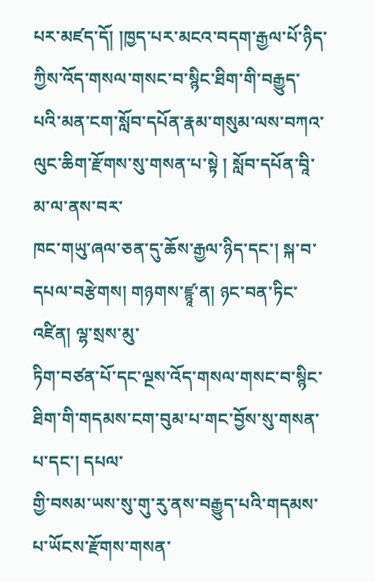པར་མཛད་དོ། །ཁྱད་པར་མངའ་བདག་རྒྱལ་པོ་ཉིད་ཀྱིས་འོད་གསལ་གསང་བ་སྙིང་ཐིག་གི་བརྒྱུད་
པའི་མན་ངག་སློབ་དཔོན་རྣམ་གསུམ་ལས་བཀའ་ལུང་ཆིག་རྫོགས་སུ་གསན་པ་སྟེ ། སློབ་དཔོན་བཱི་མ་ལ་ནས་བར་
ཁང་གཡུ་ཞལ་ཅན་དུ་ཆོས་རྒྱལ་ཉིད་དང་། སྐ་བ་དཔལ་བརྩེགས། གཉགས་ཛྙཱ་ན། ཉང་བན་ཏིང་འཛིན། ལྷ་སྲས་མུ་
ཏིག་བཙན་པོ་དང་ལྔས་འོད་གསལ་གསང་བ་སྙིང་ཐིག་གི་གདམས་ངག་བུམ་པ་གང་བྱོས་སུ་གསན་པ་དང་། དཔལ་
གྱི་བསམ་ཡས་སུ་གུ་རུ་ནས་བརྒྱུད་པའི་གདམས་པ་ཡོངས་རྫོགས་གསན་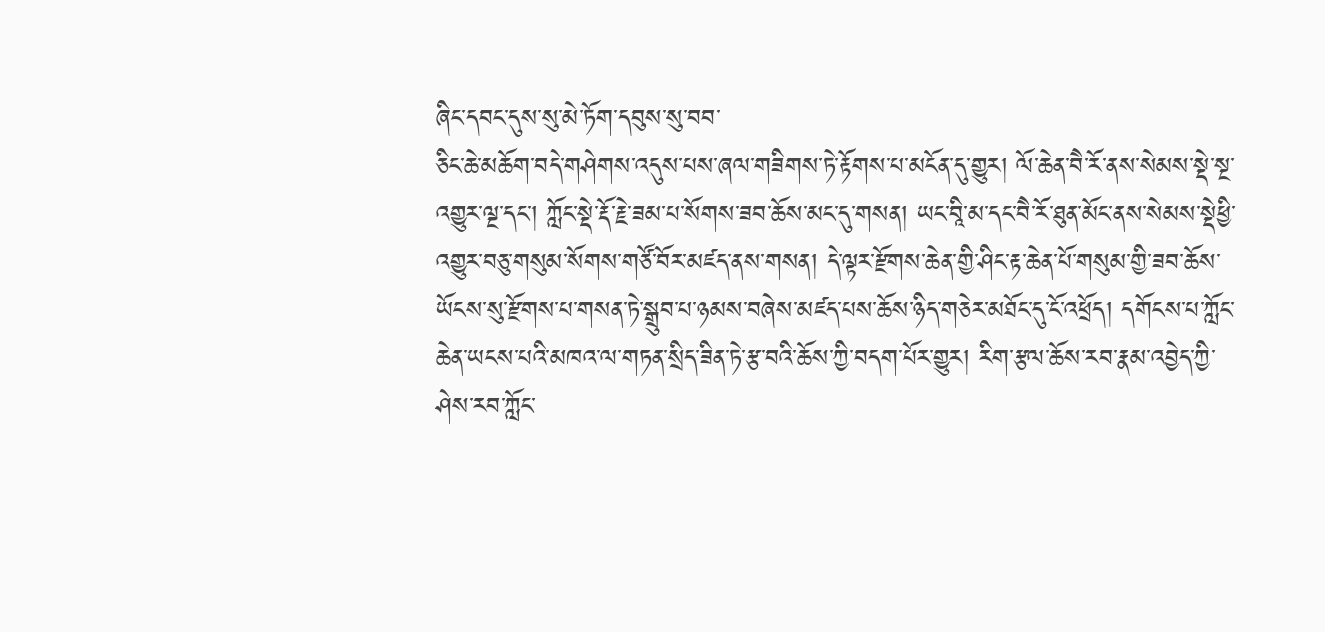ཞིང་དབང་དུས་སུ་མེ་ཏོག་དབུས་སུ་བབ་
ཅིང་ཆེ་མཆོག་བདེ་གཤེགས་འདུས་པས་ཞལ་གཟིགས་ཏེ་རྟོགས་པ་མངོན་དུ་གྱུར། ལོ་ཆེན་བཻ་རོ་ནས་སེམས་སྡེ་སྔ་
འགྱུར་ལྔ་དང་། ཀློང་སྡེ་རྡོ་རྗེ་ཟམ་པ་སོགས་ཟབ་ཆོས་མང་དུ་གསན། ཡང་བཱི་མ་དང་བཻ་རོ་ཐུན་མོང་ནས་སེམས་སྡེཕྱི་
འགྱུར་བཅུ་གསུམ་སོགས་གཙོ་བོར་མཛད་ནས་གསན། དེ་ལྟར་རྫོགས་ཆེན་གྱི་ཤིང་རྟ་ཆེན་པོ་གསུམ་གྱི་ཟབ་ཆོས་
ཡོངས་སུ་རྫོགས་པ་གསན་ཏེ་སྒྲུབ་པ་ཉམས་བཞེས་མཛད་པས་ཆོས་ཉིད་གཅེར་མཐོང་དུ་ངོ་འཕྲོད། དགོངས་པ་ཀློང་
ཆེན་ཡངས་པའི་མཁའ་ལ་གཏན་སྲིད་ཟིན་ཏེ་རྩ་བའི་ཆོས་ཀྱི་བདག་པོར་གྱུར། རིག་རྩལ་ཆོས་རབ་རྣམ་འབྱེད་ཀྱི་
ཤེས་རབ་ཀློང་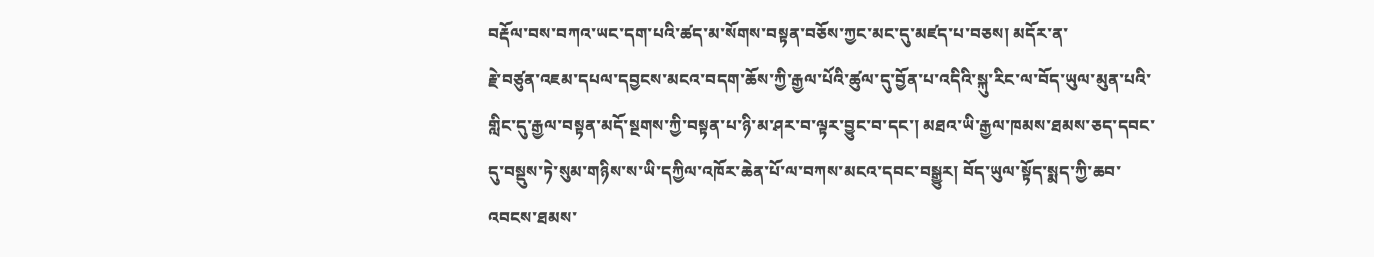བརྡོལ་བས་བཀའ་ཡང་དག་པའི་ཚད་མ་སོགས་བསྟན་བཅོས་ཀྱང་མང་དུ་མཛད་པ་བཅས། མདོར་ན་
རྗེ་བཙུན་འཇམ་དཔལ་དབྱངས་མངའ་བདག་ཆོས་ཀྱི་རྒྱལ་པོའི་ཚུལ་དུ་བྱོན་པ་འདིའི་སྐུ་རིང་ལ་བོད་ཡུལ་མུན་པའི་
གླིང་དུ་རྒྱལ་བསྟན་མདོ་སྔགས་ཀྱི་བསྟན་པ་ཉི་མ་ཤར་བ་ལྟར་བྱུང་བ་དང་། མཐའ་ཡི་རྒྱལ་ཁམས་ཐམས་ཅད་དབང་
དུ་བསྡུས་ཏེ་སུམ་གཉིས་ས་ཡི་དཀྱིལ་འཁོར་ཆེན་པོ་ལ་བཀས་མངའ་དབང་བསྒྱུར། བོད་ཡུལ་སྟོད་སྨད་ཀྱི་ཆབ་
འབངས་ཐམས་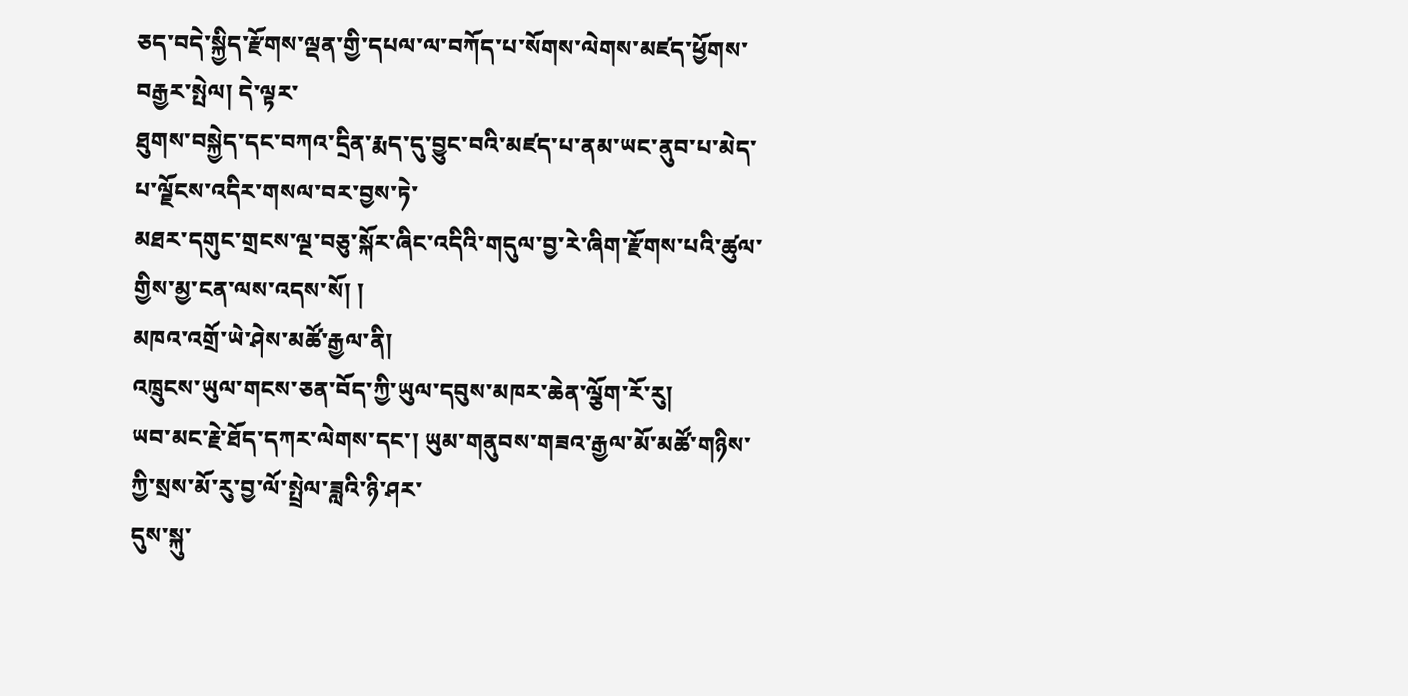ཅད་བདེ་སྐྱིད་རྫོགས་ལྡན་གྱི་དཔལ་ལ་བཀོད་པ་སོགས་ལེགས་མཛད་ཕྱོགས་བརྒྱར་སྤེལ། དེ་ལྟར་
ཐུགས་བསྐྱེད་དང་བཀའ་དྲིན་རྨད་དུ་བྱུང་བའི་མཛད་པ་ནམ་ཡང་ནུབ་པ་མེད་པ་ལྗོངས་འདིར་གསལ་བར་བྱས་ཏེ་
མཐར་དགུང་གྲངས་ལྔ་བཅུ་སྐོར་ཞིང་འདིའི་གདུལ་བྱ་རེ་ཞིག་རྫོགས་པའི་ཚུལ་གྱིས་མྱ་ངན་ལས་འདས་སོ། །
མཁའ་འགྲོ་ཡེ་ཤེས་མཚོ་རྒྱལ་ནི།
འཁྲུངས་ཡུལ་གངས་ཅན་བོད་ཀྱི་ཡུལ་དབུས་མཁར་ཆེན་ལྕོག་རོ་རུ།
ཡབ་མང་རྗེ་ཐོད་དཀར་ལེགས་དང་། ཡུམ་གནུབས་གཟའ་རྒྱལ་མོ་མཚོ་གཉིས་ཀྱི་སྲས་མོ་རུ་བྱ་ལོ་སྤྲེལ་ཟླའི་ཉི་ཤར་
དུས་སྐུ་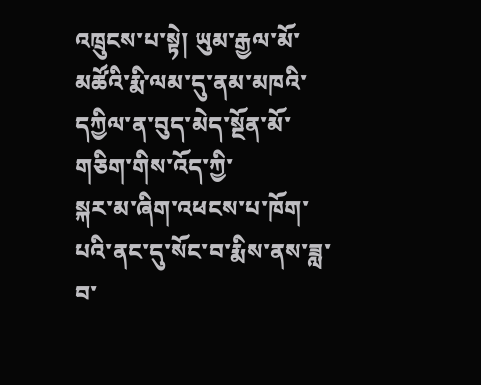འཁྲུངས་པ་སྟེ། ཡུམ་རྒྱལ་མོ་མཚོའི་རྨི་ལམ་དུ་ནམ་མཁའི་དཀྱིལ་ན་བུད་མེད་སྔོན་མོ་གཅིག་གིས་འོད་ཀྱི་
སྐར་མ་ཞིག་འཕངས་པ་ཁོག་པའི་ནང་དུ་སོང་བ་རྨིས་ནས་ཟླ་བ་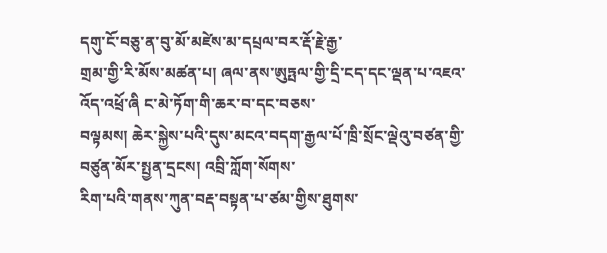དགུ་ངོ་བཅུ་ན་བུ་མོ་མཛེས་མ་དཔྲལ་བར་རྡོ་རྗེ་རྒྱ་
གྲམ་གྱི་རི་མོས་མཚན་པ། ཞལ་ནས་ཨུཏྤལ་གྱི་དྲི་ངད་དང་ལྡན་པ་འཇའ་འོད་འཕྲོ་ཞི ང་མེ་ཏོག་གི་ཆར་བ་དང་བཅས་
བལྟམས། ཆེར་སྐྱེས་པའི་དུས་མངའ་བདག་རྒྱལ་པོ་ཁྲི་སྲོང་ལྡེའུ་བཙན་གྱི་བཙུན་མོར་སྤྱན་དྲངས། འབྲི་ཀློག་སོགས་
རིག་པའི་གནས་ཀུན་བརྡ་བསྟན་པ་ཙམ་གྱིས་ཐུགས་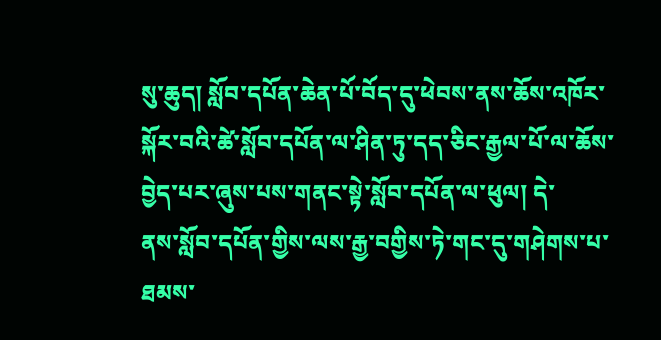སུ་ཆུད། སློབ་དཔོན་ཆེན་པོ་བོད་དུ་ཕེབས་ནས་ཆོས་འཁོར་
སྐོར་བའི་ཚེ་སློབ་དཔོན་ལ་ཤིན་ཏུ་དད་ཅིང་རྒྱལ་པོ་ལ་ཆོས་བྱེད་པར་ཞུས་པས་གནང་སྟེ་སློབ་དཔོན་ལ་ཕུལ། དེ་
ནས་སློབ་དཔོན་གྱིས་ལས་རྒྱ་བགྱིས་ཏེ་གང་དུ་གཤེགས་པ་ཐམས་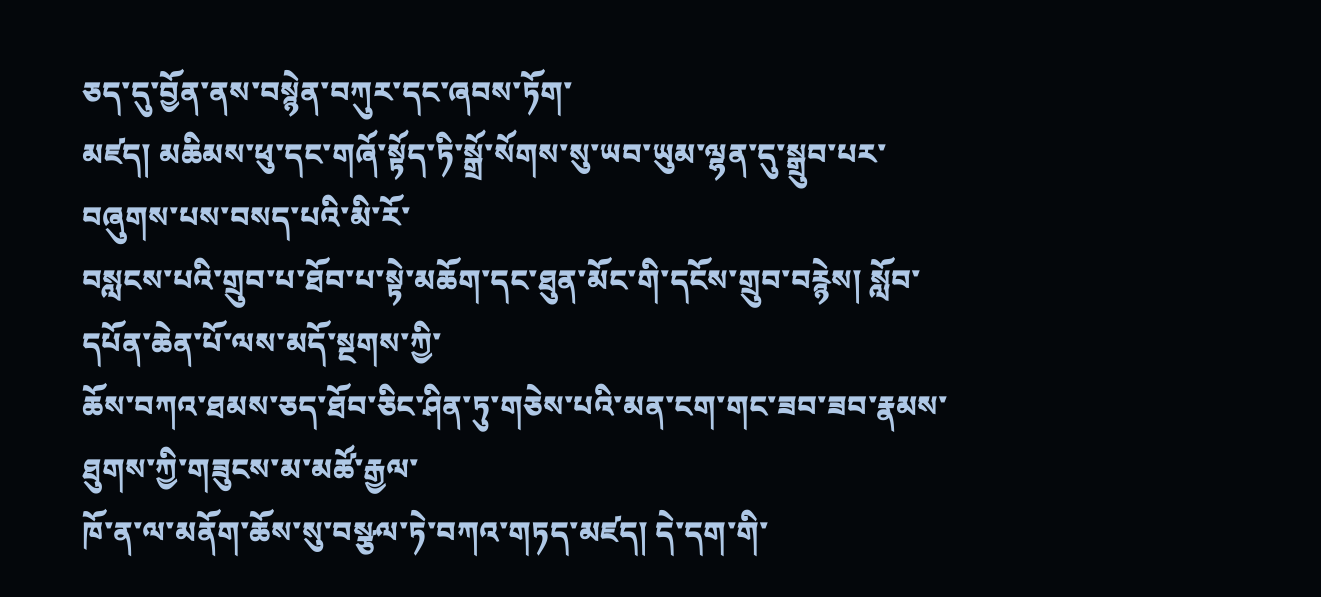ཅད་དུ་བྱོན་ནས་བསྙེན་བཀུར་དང་ཞབས་ཏོག་
མཛད། མཆིམས་ཕུ་དང་གཞོ་སྟོད་ཏི་སྒྲོ་སོགས་སུ་ཡབ་ཡུམ་ལྷན་དུ་སྒྲུབ་པར་བཞུགས་པས་བསད་པའི་མི་རོ་
བསླངས་པའི་གྲུབ་པ་ཐོབ་པ་སྟེ་མཆོག་དང་ཐུན་མོང་གི་དངོས་གྲུབ་བརྙེས། སློབ་དཔོན་ཆེན་པོ་ལས་མདོ་སྔགས་ཀྱི་
ཆོས་བཀའ་ཐམས་ཅད་ཐོབ་ཅིང་ཤིན་ཏུ་གཅེས་པའི་མན་ངག་གང་ཟབ་ཟབ་རྣམས་ཐུགས་ཀྱི་གཟུངས་མ་མཚོ་རྒྱལ་
ཁོ་ན་ལ་མནོག་ཆོས་སུ་བསྩལ་ཏེ་བཀའ་གཏད་མཛད། དེ་དག་གི་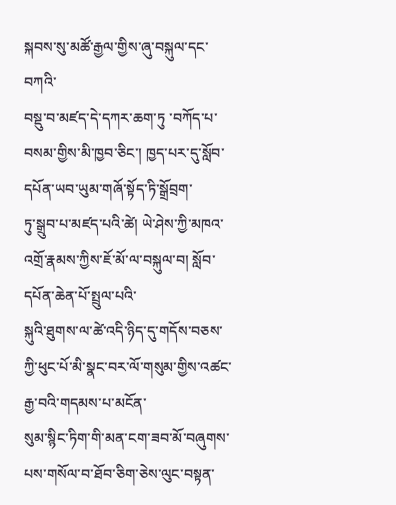སྐབས་སུ་མཚོ་རྒྱལ་གྱིས་ཞུ་བསྐུལ་དང་བཀའི་
བསྡུ་བ་མཛད་དེ་དཀར་ཆག་ཏུ ་བཀོད་པ་བསམ་གྱིས་མི་ཁྱབ་ཅིང་། ཁྱད་པར་དུ་སློབ་དཔོན་ཡབ་ཡུམ་གཞོ་སྟོད་ཏི་སྒྲོབྲག་
ཏུ་སྒྲུབ་པ་མཛད་པའི་ཚེ། ཡེ་ཤེས་ཀྱི་མཁའ་འགྲོ་རྣམས་ཀྱིས་ཇོ་མོ་ལ་བསྐུལ་བ། སློབ་དཔོན་ཆེན་པོ་སྤྲུལ་པའི་
སྐུའི་ཐུགས་ལ་ཚེ་འདི་ཉིད་དུ་གདོས་བཅས་ཀྱི་ཕུང་པོ་མི་སྣང་བར་ལོ་གསུམ་གྱིས་འཚང་རྒྱ་བའི་གདམས་པ་མངོན་
སུམ་སྙིང་ཏིག་གི་མན་ངག་ཟབ་མོ་བཞུགས་པས་གསོལ་བ་ཐོབ་ཅིག་ཅེས་ལུང་བསྟན་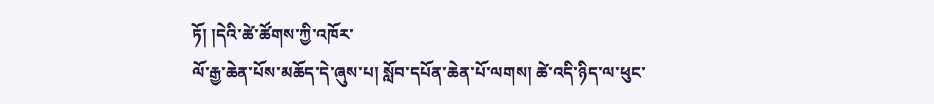ཏོ། །དེའི་ཚེ་ཚོགས་ཀྱི་འཁོར་
ལོ་རྒྱ་ཆེན་པོས་མཆོད་དེ་ཞུས་པ། སློབ་དཔོན་ཆེན་པོ་ལགས། ཚེ་འདི་ཉིད་ལ་ཕུང་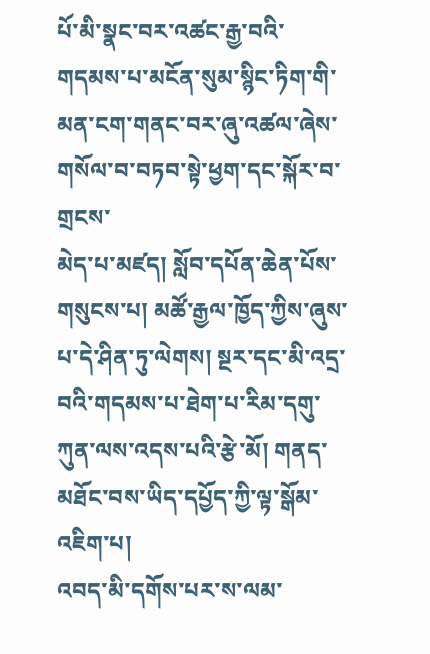པོ་མི་སྣང་བར་འཚང་རྒྱ་བའི་
གདམས་པ་མངོན་སུམ་སྙིང་ཏིག་གི་མན་ངག་གནང་བར་ཞུ་འཚལ་ཞེས་གསོལ་བ་བཏབ་སྟེ་ཕྱག་དང་སྐོར་བ་གྲངས་
མེད་པ་མཛད། སློབ་དཔོན་ཆེན་པོས་གསུངས་པ། མཚོ་རྒྱལ་ཁྱོད་ཀྱིས་ཞུས་པ་དེ་ཤིན་ཏུ་ལེགས། སྔར་དང་མི་འདྲ་
བའི་གདམས་པ་ཐེག་པ་རིམ་དགུ་ཀུན་ལས་འདས་པའི་རྩེ་མོ། གནད་མཐོང་བས་ཡིད་དཔྱོད་ཀྱི་ལྟ་སྒོམ་འཇིག་པ།
འབད་མི་དགོས་པར་ས་ལམ་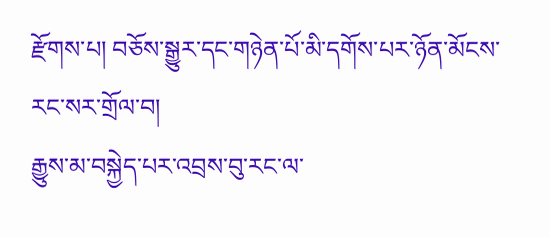རྫོགས་པ། བཅོས་སྒྱུར་དང་གཉེན་པོ་མི་དགོས་པར་ཉོན་མོངས་རང་སར་གྲོལ་བ།
རྒྱུས་མ་བསྐྱེད་པར་འབྲས་བུ་རང་ལ་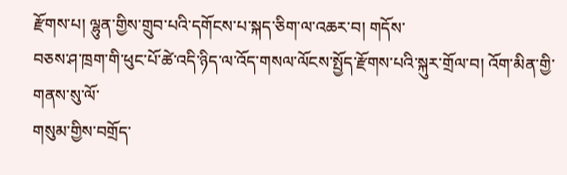རྫོགས་པ། ལྷུན་གྱིས་གྲུབ་པའི་དགོངས་པ་སྐད་ཅིག་ལ་འཆར་བ། གདོས་
བཅས་ཤ་ཁྲག་གི་ཕུང་པོ་ཚེ་འདི་ཉིད་ལ་འོད་གསལ་ལོངས་སྤྱོད་རྫོགས་པའི་སྐུར་གྲོལ་བ། འོག་མིན་གྱི་གནས་སུ་ལོ་
གསུམ་གྱིས་བགྲོད་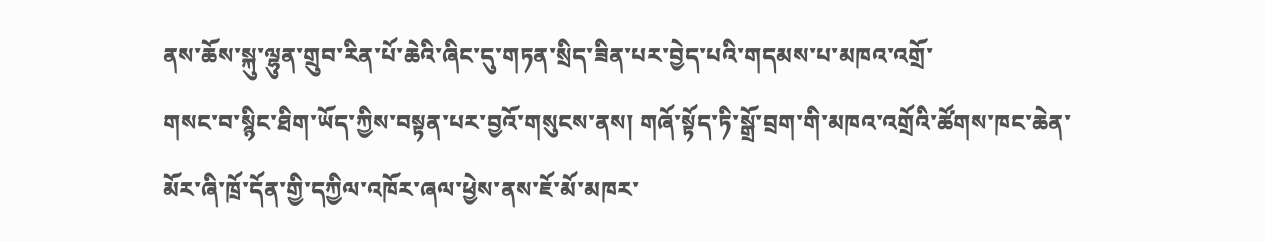ནས་ཆོས་སྐུ་ལྷུན་གྲུབ་རིན་པོ་ཆེའི་ཞིང་དུ་གཏན་སྲིད་ཟིན་པར་བྱེད་པའི་གདམས་པ་མཁའ་འགྲོ་
གསང་བ་སྙིང་ཐིག་ཡོད་ཀྱིས་བསྟན་པར་བྱའོ་གསུངས་ནས། གཞོ་སྟོད་ཏི་སྒྲོ་བྲག་གི་མཁའ་འགྲོའི་ཚོགས་ཁང་ཆེན་
མོར་ཞི་ཁྲོ་དོན་གྱི་དཀྱིལ་འཁོར་ཞལ་ཕྱེས་ནས་ཇོ་མོ་མཁར་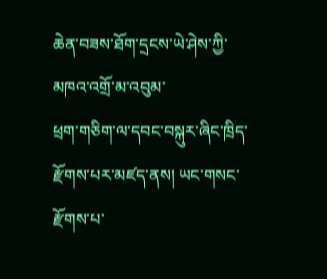ཆེན་བཟས་ཐོག་དྲངས་ཡེ་ཤེས་ཀྱི་མཁའ་འགྲོ་མ་འབུམ་
ཕྲག་གཅིག་ལ་དབང་བསྐུར་ཞིང་ཁྲིད་རྫོགས་པར་མཛད་ནས། ཡང་གསང་རྫོགས་པ་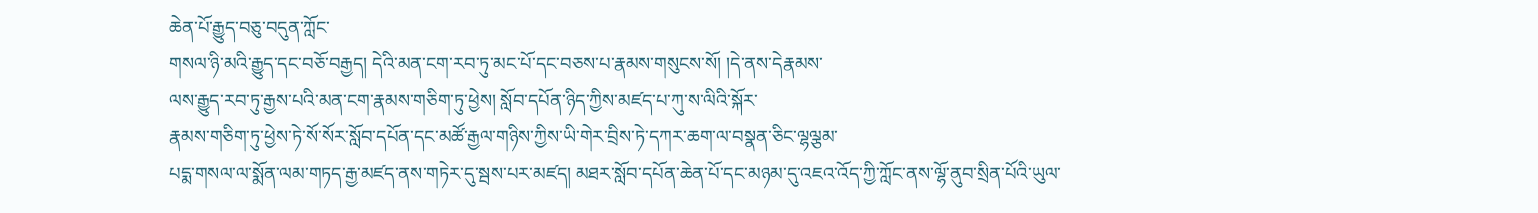ཆེན་པོ་རྒྱུད་བཅུ་བདུན་ཀློང་
གསལ་ཉི་མའི་རྒྱུད་དང་བཅོ་བརྒྱད། དེའི་མན་ངག་རབ་ཏུ་མང་པོ་དང་བཅས་པ་རྣམས་གསུངས་སོ། །དེ་ནས་དེརྣམས་
ལས་རྒྱུད་རབ་ཏུ་རྒྱས་པའི་མན་ངག་རྣམས་གཅིག་ཏུ་ཕྱེས། སློབ་དཔོན་ཉིད་ཀྱིས་མཛད་པ་ཀུ་ས་ལིའི་སྐོར་
རྣམས་གཅིག་ཏུ་ཕྱེས་ཏེ་སོ་སོར་སློབ་དཔོན་དང་མཚོ་རྒྱལ་གཉིས་ཀྱིས་ཡི་གེར་བྲིས་ཏེ་དཀར་ཆག་ལ་བསྣན་ཅིང་ལྷལྕམ་
པདྨ་གསལ་ལ་སྨོན་ལམ་གཏད་རྒྱ་མཛད་ནས་གཏེར་དུ་སྦས་པར་མཛད། མཐར་སློབ་དཔོན་ཆེན་པོ་དང་མཉམ་དུ་འཇའ་འོད་ཀྱི་ཀློང་ནས་ལྷོ་ནུབ་སྲིན་པོའི་ཡུལ་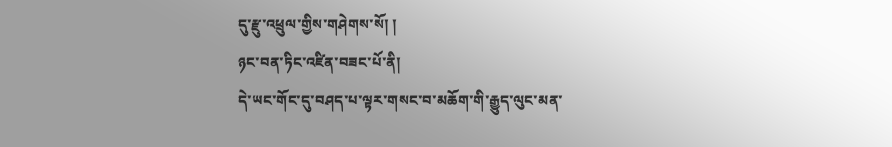དུ་རྫུ་འཕྲུལ་གྱིས་གཤེགས་སོ། །
ཉང་བན་ཏིང་འཛིན་བཟང་པོ་ནི།
དེ་ཡང་གོང་དུ་བཤད་པ་ལྟར་གསང་བ་མཆོག་གི་རྒྱུད་ལུང་མན་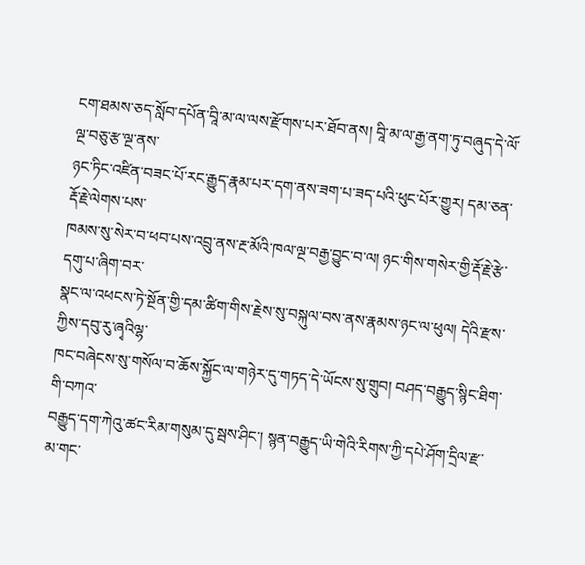ངག་ཐམས་ཅད་སློབ་དཔོན་བཱི་མ་ལ་ལས་རྫོགས་པར་ཐོབ་ནས། བཱི་མ་ལ་རྒྱ་ནག་ཏུ་བཞུད་དེ་ལོ་ལྔ་བཅུ་རྩ་ལྔ་ནས་
ཉང་ཏིང་འཛིན་བཟང་པོ་རང་རྒྱུད་རྣམ་པར་དག་ནས་ཟག་པ་ཟད་པའི་ཕུང་པོར་གྱུར། དམ་ཅན་རྡོ་རྗེ་ལེགས་པས་
ཁམས་སུ་སེར་བ་ཕབ་པས་འབྲུ་ནས་རྔ་མོའི་ཁལ་ལྔ་བརྒྱ་བྱུང་བ་ལ། ཉང་གིས་གསེར་གྱི་རྡོ་རྗེ་རྩེ་དགུ་པ་ཞིག་བར་
སྣང་ལ་འཕངས་ཏེ་སྔོན་གྱི་དམ་ཚིག་གིས་རྗེས་སུ་བསྐུལ་བས་ནས་རྣམས་ཉང་ལ་ཕུལ། དེའི་རྫས་ཀྱིས་དབུ་རུ་ཞྭའིལྷ་
ཁང་བཞེངས་སུ་གསོལ་བ་ཆོས་སྐྱོང་ལ་གཉེར་དུ་གཏད་དེ་ཡོངས་སུ་གྲུབ། བཤད་བརྒྱུད་སྙིང་ཐིག་གི་བཀའ་
བརྒྱུད་དག་ཀེའུ་ཚང་རིམ་གསུམ་དུ་སྦས་ཤིང་། སྙན་བརྒྱུད་ཡི་གེའི་རིགས་ཀྱི་དཔེ་ཤོག་དྲིལ་རྫ་མ་གང་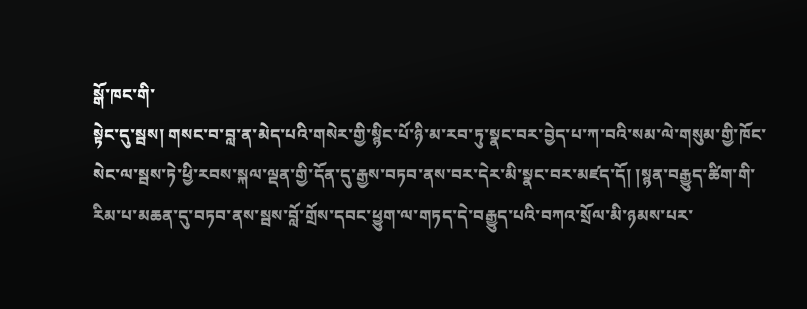སྒོ་ཁང་གི་
སྟེང་དུ་སྦས། གསང་བ་བླ་ན་མེད་པའི་གསེར་གྱི་སྙིང་པོ་ཉི་མ་རབ་ཏུ་སྣང་བར་བྱེད་པ་ཀ་བའི་སམ་ལེ་གསུམ་གྱི་ཁོང་
སེང་ལ་སྦས་ཏེ་ཕྱི་རབས་སྐལ་ལྡན་གྱི་དོན་དུ་རྒྱས་བཏབ་ནས་བར་དེར་མི་སྣང་བར་མཛད་དོ། །སྙན་བརྒྱུད་ཚིག་གི་
རིམ་པ་མཆན་དུ་བཏབ་ནས་སྦས་བློ་གྲོས་དབང་ཕྱུག་ལ་གཏད་དེ་བརྒྱུད་པའི་བཀའ་སྲོལ་མི་ཉམས་པར་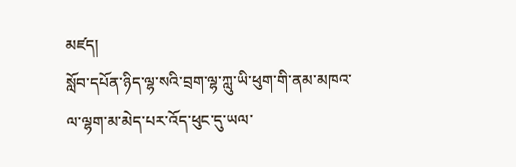མཛད།
སློབ་དཔོན་ཉིད་ལྷ་སའི་བྲག་ལྷ་ཀླུ་ཡི་ཕུག་གི་ནམ་མཁའ་ལ་ལྷག་མ་མེད་པར་འོད་ཕུང་དུ་ཡལ་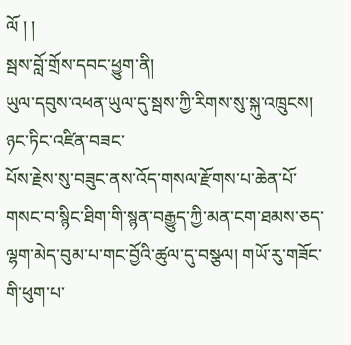ལོ ། །
སྦས་བློ་གྲོས་དབང་ཕྱུག་ནི།
ཡུལ་དབུས་འཕན་ཡུལ་དུ་སྦས་ཀྱི་རིགས་སུ་སྐུ་འཁྲུངས། ཉང་ཏིང་འཛིན་བཟང་
པོས་རྗེས་སུ་བཟུང་ནས་འོད་གསལ་རྫོགས་པ་ཆེན་པོ་གསང་བ་སྙིང་ཐིག་གི་སྙན་བརྒྱུད་ཀྱི་མན་ངག་ཐམས་ཅད་
ལྷག་མེད་བུམ་པ་གང་བྱོའི་ཚུལ་དུ་བསྩལ། གཡོ་རུ་གཟོང་གི་ཕུག་པ་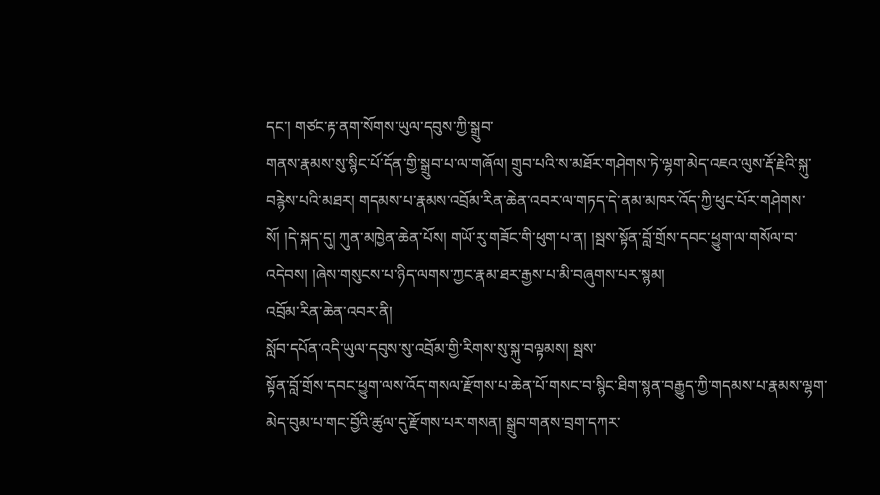དང་། གཙང་རྟ་ནག་སོགས་ཡུལ་དབུས་ཀྱི་སྒྲུབ་
གནས་རྣམས་སུ་སྙིང་པོ་དོན་གྱི་སྒྲུབ་པ་ལ་གཞོལ། གྲུབ་པའི་ས་མཐོར་གཤེགས་ཏེ་ལྷག་མེད་འཇའ་ལུས་རྡོ་རྗེའི་སྐུ་
བརྙེས་པའི་མཐར། གདམས་པ་རྣམས་འབྲོམ་རིན་ཆེན་འབར་ལ་གཏད་དེ་ནམ་མཁར་འོད་ཀྱི་ཕུང་པོར་གཤེགས་
སོ། །དེ་སྐད་དུ། ཀུན་མཁྱེན་ཆེན་པོས། གཡོ་རུ་གཟོང་གི་ཕུག་པ་ན། །སྦས་སྟོན་བློ་གྲོས་དབང་ཕྱུག་ལ་གསོལ་བ་
འདེབས། །ཞེས་གསུངས་པ་ཉིད་ལགས་ཀྱང་རྣམ་ཐར་རྒྱས་པ་མི་བཞུགས་པར་སྙམ།
འབྲོམ་རིན་ཆེན་འབར་ནི།
སློབ་དཔོན་འདི་ཡུལ་དབུས་སུ་འབྲོམ་གྱི་རིགས་སུ་སྐུ་བལྟམས། སྦས་
སྟོན་བློ་གྲོས་དབང་ཕྱུག་ལས་འོད་གསལ་རྫོགས་པ་ཆེན་པོ་གསང་བ་སྙིང་ཐིག་སྙན་བརྒྱུད་ཀྱི་གདམས་པ་རྣམས་ལྷག་
མེད་བུམ་པ་གང་བྱོའི་ཚུལ་དུ་རྫོགས་པར་གསན། སྒྲུབ་གནས་བྲག་དཀར་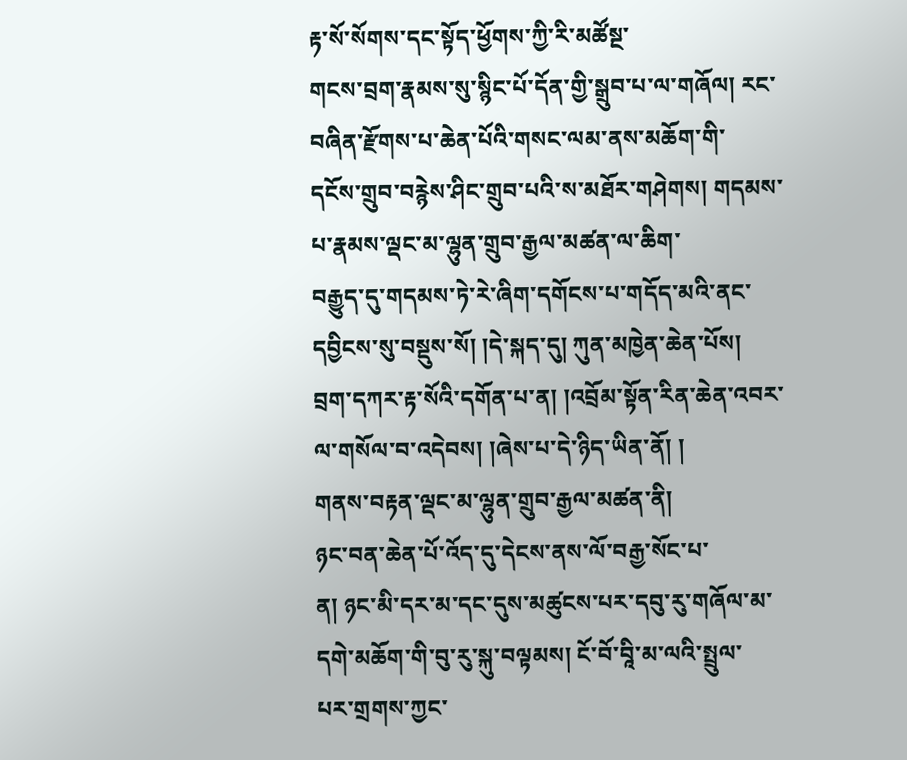རྟ་སོ་སོགས་དང་སྟོད་ཕྱོགས་ཀྱི་རི་མཚོསྔ་
གངས་བྲག་རྣམས་སུ་སྙིང་པོ་དོན་གྱི་སྒྲུབ་པ་ལ་གཞོལ། རང་བཞིན་རྫོགས་པ་ཆེན་པོའི་གསང་ལམ་ནས་མཆོག་གི་
དངོས་གྲུབ་བརྙེས་ཤིང་གྲུབ་པའི་ས་མཐོར་གཤེགས། གདམས་པ་རྣམས་ལྡང་མ་ལྷུན་གྲུབ་རྒྱལ་མཚན་ལ་ཆིག་
བརྒྱུད་དུ་གདམས་ཏེ་རེ་ཞིག་དགོངས་པ་གདོད་མའི་ནང་དབྱིངས་སུ་བསྡུས་སོ། །དེ་སྐད་དུ། ཀུན་མཁྱེན་ཆེན་པོས།
བྲག་དཀར་རྟ་སོའི་དགོན་པ་ན། །འབྲོམ་སྟོན་རིན་ཆེན་འབར་ལ་གསོལ་བ་འདེབས། །ཞེས་པ་དེ་ཉིད་ཡིན་ནོ། །
གནས་བརྟན་ལྡང་མ་ལྷུན་གྲུབ་རྒྱལ་མཚན་ནི།
ཉང་བན་ཆེན་པོ་འོད་དུ་དེངས་ནས་ལོ་བརྒྱ་སོང་པ་
ན། ཉང་མི་དར་མ་དང་དུས་མཚུངས་པར་དབུ་རུ་གཞོལ་མ་དགེ་མཆོག་གི་བུ་རུ་སྐུ་བལྟམས། ངོ་བོ་བཱི་མ་ལའི་སྤྲུལ་
པར་གྲགས་ཀྱང་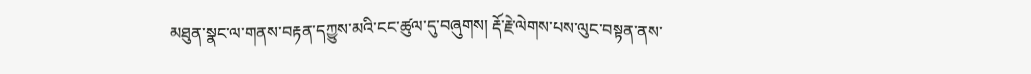མཐུན་སྣང་ལ་གནས་བརྟན་དཀྱུས་མའི་ངང་ཚུལ་དུ་བཞུགས། རྡོ་རྗེ་ལེགས་པས་ལུང་བསྟན་ནས་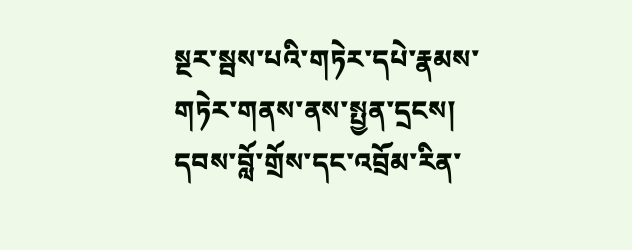སྔར་སྦས་པའི་གཏེར་དཔེ་རྣམས་གཏེར་གནས་ནས་སྤྱན་དྲངས། དབས་བློ་གྲོས་དང་འབྲོམ་རིན་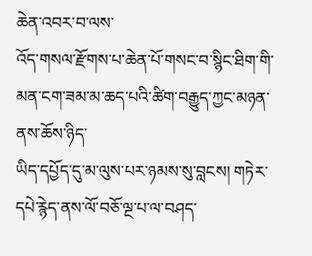ཆེན་འབར་བ་ལས་
འོད་གསལ་རྫོགས་པ་ཆེན་པོ་གསང་བ་སྙིང་ཐིག་གི་མན་ངག་ཟམ་མ་ཆད་པའི་ཚིག་བརྒྱུད་ཀྱང་མཉན་ནས་ཆོས་ཉིད་
ཡིད་དཔྱོད་དུ་མ་ལུས་པར་ཉམས་སུ་བླངས། གཏེར་དཔེ་རྙེད་ནས་ལོ་བཅོ་ལྔ་པ་ལ་བཤད་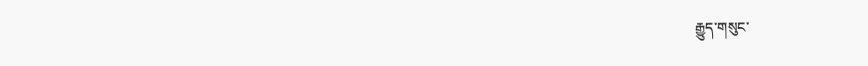རྒྱུད་གསུང་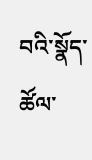བའི་སྣོད་ཚོལ་